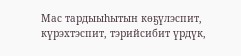Мас тардыыһытын көҕүлэспит, күрэхтэспит, тэрийсибит үрдүк,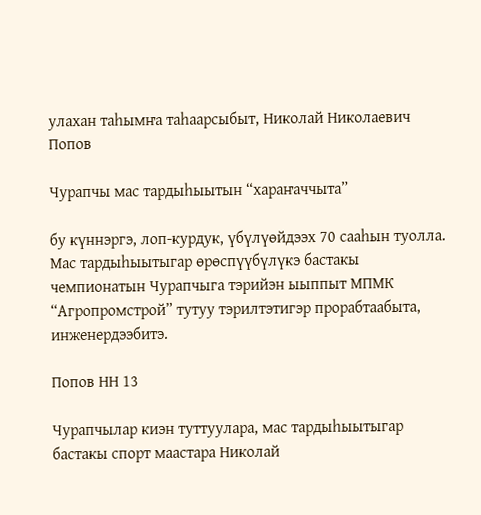улахан таһымҥа таһаарсыбыт, Николай Николаевич Попов

Чурапчы мас тардыһыытын “хараҥаччыта”

бу күннэргэ, лоп-курдук, үбүлүөйдээх 70 сааһын туолла. Мас тардыһыытыгар өрөспүүбүлүкэ бастакы чемпионатын Чурапчыга тэрийэн ыыппыт МПМК “Агропромстрой” тутуу тэрилтэтигэр прорабтаабыта, инженердээбитэ.

Попов НН 13

Чурапчылар киэн туттуулара, мас тардыһыытыгар бастакы спорт маастара Николай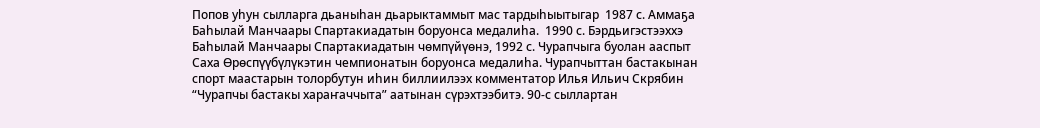Попов уһун сылларга дьаныһан дьарыктаммыт мас тардыһыытыгар  1987 с. Аммаҕа Баһылай Манчаары Спартакиадатын боруонса медалиһа.  1990 с. Бэрдьигэстээххэ Баһылай Манчаары Спартакиадатын чөмпүйүөнэ, 1992 с. Чурапчыга буолан ааспыт Саха Өрөспүүбүлүкэтин чемпионатын боруонса медалиһа. Чурапчыттан бастакынан спорт маастарын толорбутун иһин биллиилээх комментатор Илья Ильич Скрябин “Чурапчы бастакы хараҥаччыта” аатынан сүрэхтээбитэ. 90-с сыллартан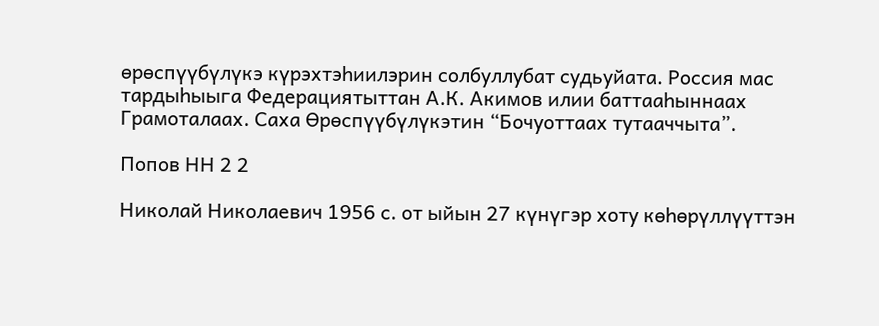өрөспүүбүлүкэ күрэхтэһиилэрин солбуллубат судьуйата. Россия мас тардыһыыга Федерациятыттан А.К. Акимов илии баттааһыннаах Грамоталаах. Саха Өрөспүүбүлүкэтин “Бочуоттаах тутааччыта”.

Попов НН 2 2

Николай Николаевич 1956 с. от ыйын 27 күнүгэр хоту көһөрүллүүттэн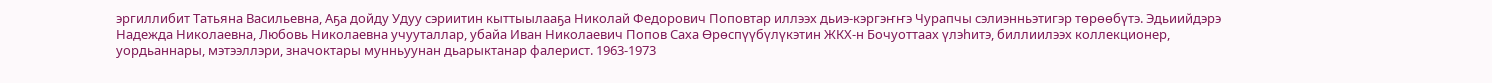эргиллибит Татьяна Васильевна, Аҕа дойду Удуу сэриитин кыттыылааҕа Николай Федорович Поповтар иллээх дьиэ-кэргэҥҥэ Чурапчы сэлиэнньэтигэр төрөөбүтэ. Эдьиийдэрэ Надежда Николаевна, Любовь Николаевна учууталлар, убайа Иван Николаевич Попов Саха Өрөспүүбүлүкэтин ЖКХ-н Бочуоттаах үлэһитэ, биллиилээх коллекционер, уордьаннары, мэтээллэри, значоктары мунньуунан дьарыктанар фалерист. 1963-1973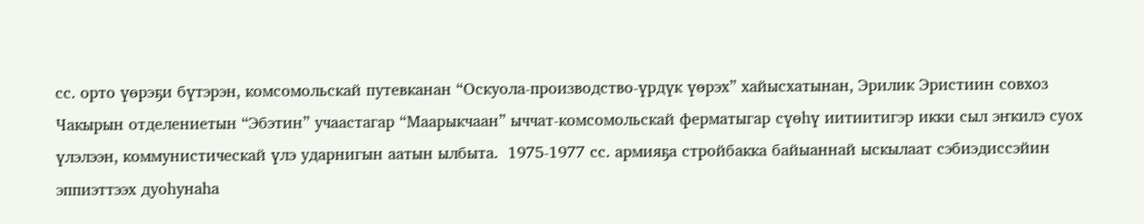сс. орто үөрэҕи бүтэрэн, комсомольскай путевканан “Оскуола-производство-үрдүк үөрэх” хайысхатынан, Эрилик Эристиин совхоз Чакырын отделениетын “Эбэтин” учаастагар “Маарыкчаан” ыччат-комсомольскай ферматыгар сүөһү иитиитигэр икки сыл эҥкилэ суох үлэлээн, коммунистическай үлэ ударнигын аатын ылбыта.  1975-1977 сс. армияҕа стройбакка байыаннай ыскылаат сэбиэдиссэйин эппиэттээх дуоһунаһа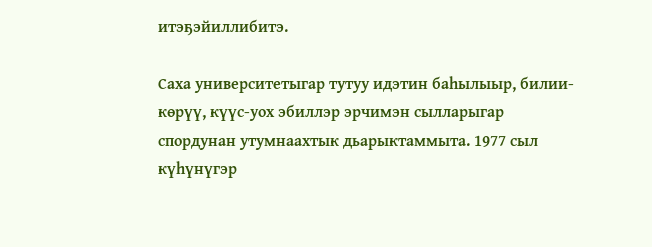итэҕэйиллибитэ.

Саха университетыгар тутуу идэтин баһылыыр, билии-көрүү, күүс-уох эбиллэр эрчимэн сылларыгар спордунан утумнаахтык дьарыктаммыта. 1977 сыл күһүнүгэр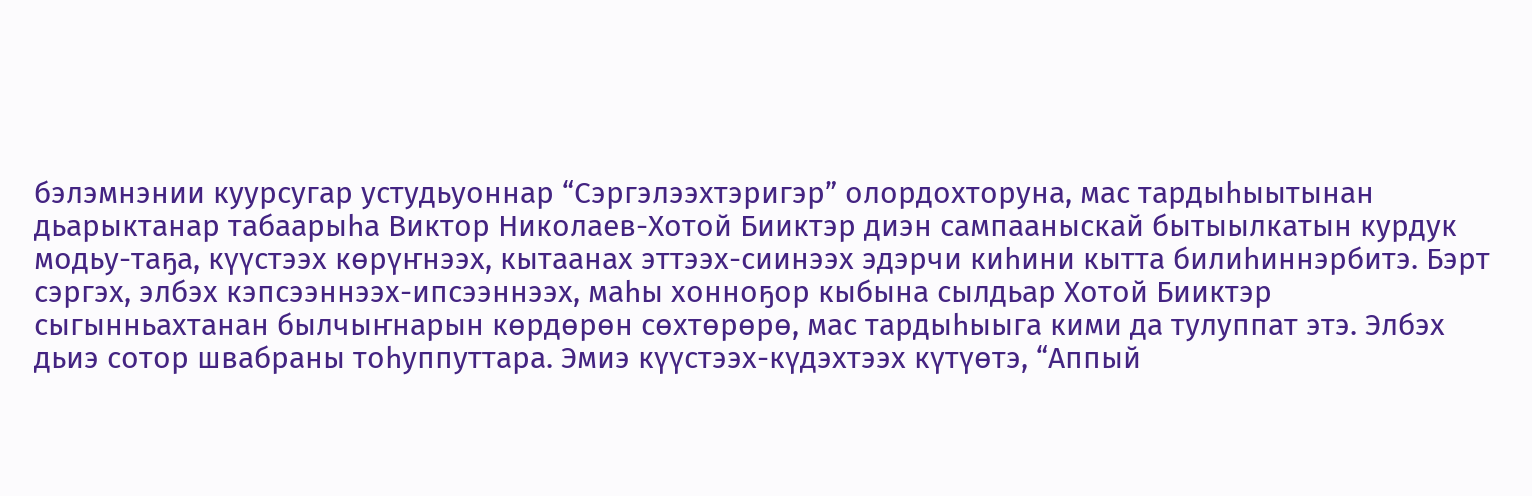бэлэмнэнии куурсугар устудьуоннар “Сэргэлээхтэригэр” олордохторуна, мас тардыһыытынан дьарыктанар табаарыһа Виктор Николаев-Хотой Бииктэр диэн сампааныскай бытыылкатын курдук модьу-таҕа, күүстээх көрүҥнээх, кытаанах эттээх-сиинээх эдэрчи киһини кытта билиһиннэрбитэ. Бэрт сэргэх, элбэх кэпсээннээх-ипсээннээх, маһы хонноҕор кыбына сылдьар Хотой Бииктэр сыгынньахтанан былчыҥнарын көрдөрөн сөхтөрөрө, мас тардыһыыга кими да тулуппат этэ. Элбэх дьиэ сотор швабраны тоһуппуттара. Эмиэ күүстээх-күдэхтээх күтүөтэ, “Аппый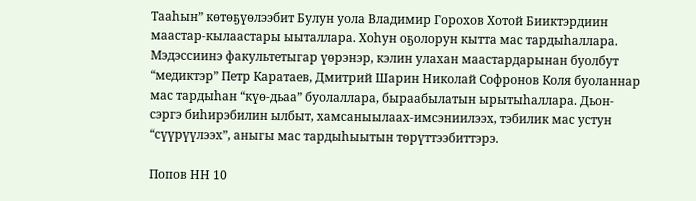Тааһын” көтөҕүөлээбит Булун уола Владимир Горохов Хотой Бииктэрдиин маастар-кылаастары ыыталлара. Хоһун оҕолорун кытта мас тардыһаллара. Мэдэссиинэ факультетыгар үөрэнэр, кэлин улахан маастардарынан буолбут “медиктэр” Петр Каратаев, Дмитрий Шарин Николай Софронов Коля буоланнар мас тардыһан “күө-дьаа” буолаллара, быраабылатын ырытыһаллара. Дьон-сэргэ биһирэбилин ылбыт, хамсаныылаах-имсэниилээх, тэбилик мас устун “сүүрүүлээх”, аныгы мас тардыһыытын төрүттээбиттэрэ.

Попов НН 10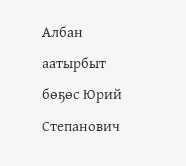Албан аатырбыт бөҕөс Юрий Степанович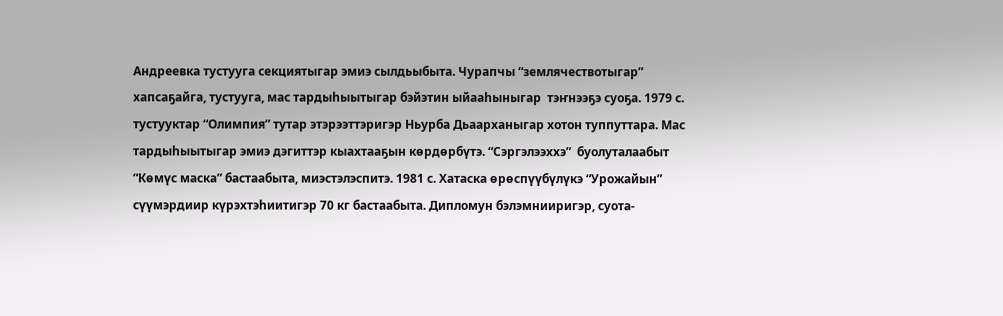Андреевка тустууга секциятыгар эмиэ сылдьыбыта. Чурапчы “землячествотыгар” хапсаҕайга, тустууга, мас тардыһыытыгар бэйэтин ыйааһыныгар  тэҥнээҕэ суоҕа. 1979 с. тустууктар “Олимпия” тутар этэрээттэригэр Ньурба Дьаарханыгар хотон туппуттара. Мас тардыһыытыгар эмиэ дэгиттэр кыахтааҕын көрдөрбүтэ. “Сэргэлээххэ”  буолуталаабыт “Көмүс маска” бастаабыта, миэстэлэспитэ. 1981 с. Хатаска өрөспүүбүлүкэ “Урожайын” сүүмэрдиир күрэхтэһиитигэр 70 кг бастаабыта. Дипломун бэлэмнииригэр, суота-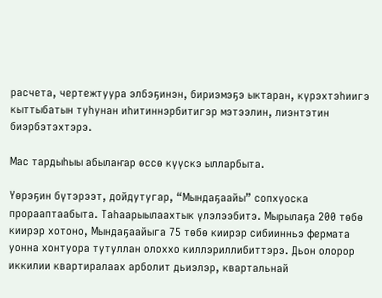расчета, чертежтуура элбэҕинэн, бириэмэҕэ ыктаран, күрэхтэһиигэ кыттыбатын туһунан иһитиннэрбитигэр мэтээлин, лиэнтэтин биэрбэтэхтэрэ.

Мас тардыһыы абылаҥар өссө күүскэ ылларбыта.

Үөрэҕин бүтэрээт, дойдутугар, “Мындаҕаайы” сопхуоска прорааптаабыта. Таһаарыылаахтык үлэлээбитэ. Мырылаҕа 200 төбө киирэр хотоно, Мындаҕаайыга 75 төбө киирэр сибиинньэ фермата уонна хонтуора тутуллан олоххо киллэриллибиттэрэ. Дьон олорор иккилии квартиралаах арболит дьиэлэр, квартальнай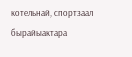котельнай, спортзаал бырайыактара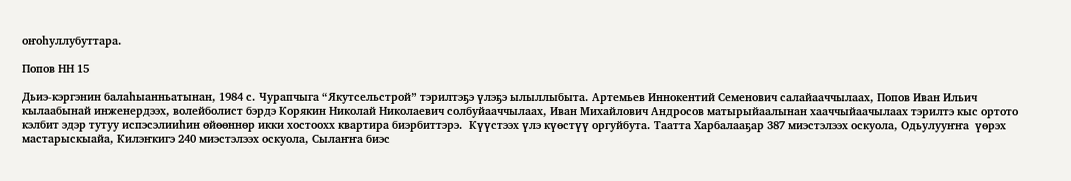оҥоһуллубуттара.

Попов НН 15

Дьиэ-кэргэнин балаһыанньатынан, 1984 с. Чурапчыга “Якутсельстрой” тэрилтэҕэ үлэҕэ ылыллыбыта. Артемьев Иннокентий Семенович салайааччылаах, Попов Иван Ильич кылаабынай инженердээх, волейболист бэрдэ Корякин Николай Николаевич солбуйааччылаах, Иван Михайлович Андросов матырыйаалынан хааччыйаачылаах тэрилтэ кыс ортото кэлбит эдэр тутуу испэсэлииһин өйөөннөр икки хостоохх квартира биэрбиттэрэ.  Күүстээх үлэ күөстүү оргуйбута. Таатта Харбалааҕар 387 миэстэлээх оскуола, Одьулууҥҥа  үөрэх мастарыскыайа, Килэҥкигэ 240 миэстэлээх оскуола, Сылаҥҥа биэс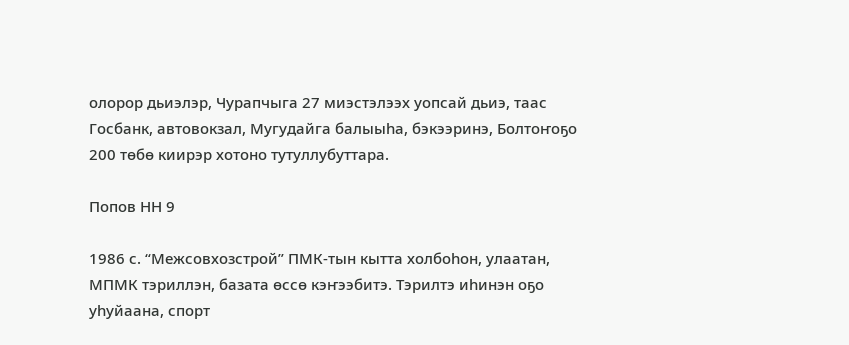олорор дьиэлэр, Чурапчыга 27 миэстэлээх уопсай дьиэ, таас Госбанк, автовокзал, Мугудайга балыыһа, бэкээринэ, Болтоҥоҕо 200 төбө киирэр хотоно тутуллубуттара.

Попов НН 9

1986 с. “Межсовхозстрой” ПМК-тын кытта холбоһон, улаатан, МПМК тэриллэн, базата өссө кэҥээбитэ. Тэрилтэ иһинэн оҕо уһуйаана, спорт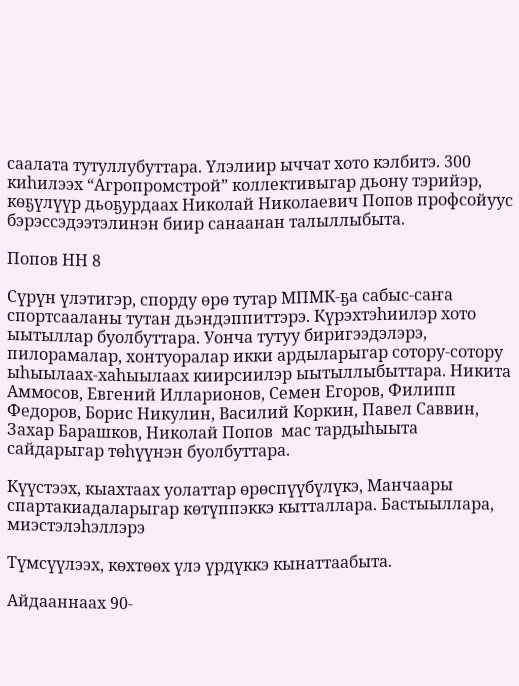саалата тутуллубуттара. Үлэлиир ыччат хото кэлбитэ. 300 киһилээх “Агропромстрой” коллективыгар дьону тэрийэр, көҕүлүүр дьоҕурдаах Николай Николаевич Попов профсойуус бэрэссэдээтэлинэн биир санаанан талыллыбыта.

Попов НН 8

Сүрүн үлэтигэр, спорду өрө тутар МПМК-ҕа сабыс-саҥа спортсааланы тутан дьэндэппиттэрэ. Күрэхтэһиилэр хото ыытыллар буолбуттара. Уонча тутуу биригээдэлэрэ, пилорамалар, хонтуоралар икки ардыларыгар сотору-сотору ыһыылаах-хаһыылаах киирсиилэр ыытыллыбыттара. Никита Аммосов, Евгений Илларионов, Семен Егоров, Филипп Федоров, Борис Никулин, Василий Коркин, Павел Саввин, Захар Барашков, Николай Попов  мас тардыһыыта сайдарыгар төһүүнэн буолбуттара.

Күүстээх, кыахтаах уолаттар өрөспүүбүлүкэ, Манчаары спартакиадаларыгар көтүппэккэ кытталлара. Бастыыллара, миэстэлэһэллэрэ

Түмсүүлээх, көхтөөх үлэ үрдүккэ кынаттаабыта.

Айдааннаах 90-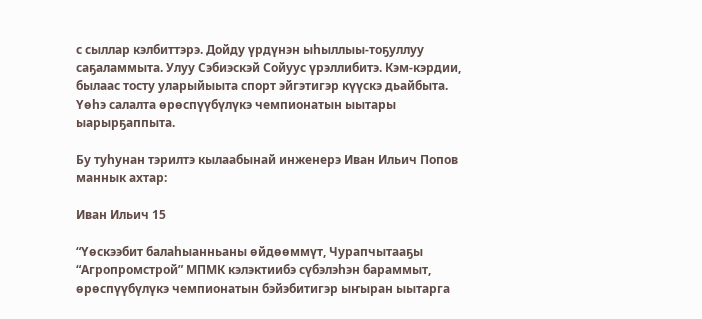с сыллар кэлбиттэрэ. Дойду үрдүнэн ыһыллыы-тоҕуллуу саҕаламмыта. Улуу Сэбиэскэй Сойуус үрэллибитэ. Кэм-кэрдии, былаас тосту уларыйыыта спорт эйгэтигэр күүскэ дьайбыта. Үөһэ салалта өрөспүүбүлүкэ чемпионатын ыытары ыарырҕаппыта.

Бу туһунан тэрилтэ кылаабынай инженерэ Иван Ильич Попов маннык ахтар:

Иван Ильич 15

“Үөскээбит балаһыанньаны өйдөөммүт, Чурапчытааҕы “Агропромстрой” МПМК кэлэктиибэ сүбэлэһэн бараммыт, өрөспүүбүлүкэ чемпионатын бэйэбитигэр ыҥыран ыытарга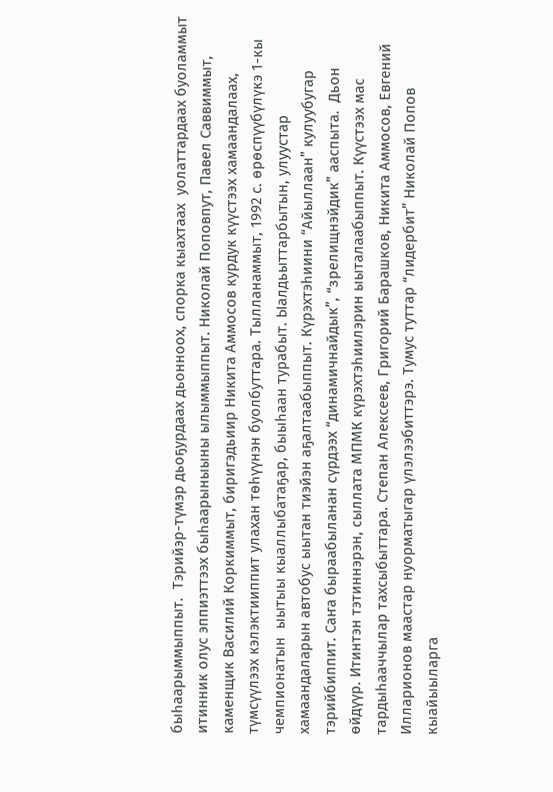быһаарыммыппыт.  Тэрийэр-түмэр дьоҕурдаах дьонноох, спорка кыахтаах  уолаттардаах буоламмыт итинник олус эппиэттээх быһаарыныыны ылыммыппыт. Николай Поповпут, Павел Саввиммыт, каменщик Василий Коркиммыт, биригэдьиир Никита Аммосов курдук күүстээх хамаандалаах, түмсүүлээх кэлэктииппит улахан төһүүнэн буолбуттара. Тылланаммыт, 1992 с. өрөспүүбүлүкэ 1-кы чемпионатын  ыытыы кыаллыбатаҕар, быыһаан турабыт. Ыалдьыттарбытын, улуустар хамаандаларын автобус ыытан тиэйэн аҕалтаабыппыт. Күрэхтэһиини “Айыллаан” кулуубугар тэрийбиппит. Саҥа быраабыланан сүрдээх “динамичнайдык”, “зрелищнэйдик” ааспыта.  Дьон өйдүүр. Итинтэн тэтиннэрэн, сыллата МПМК күрэхтэһиилэрин ыыталаабыппыт. Күүстээх мас тардыһааччылар тахсыбыттара. Степан Алексеев, Григорий Барашков, Никита Аммосов, Евгений Илларионов маастар нуорматыгар үлэлээбиттэрэ. Тумус туттар “лидербит” Николай Попов кыайыыларга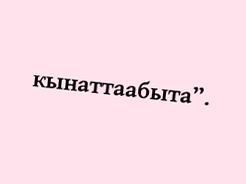кынаттаабыта”.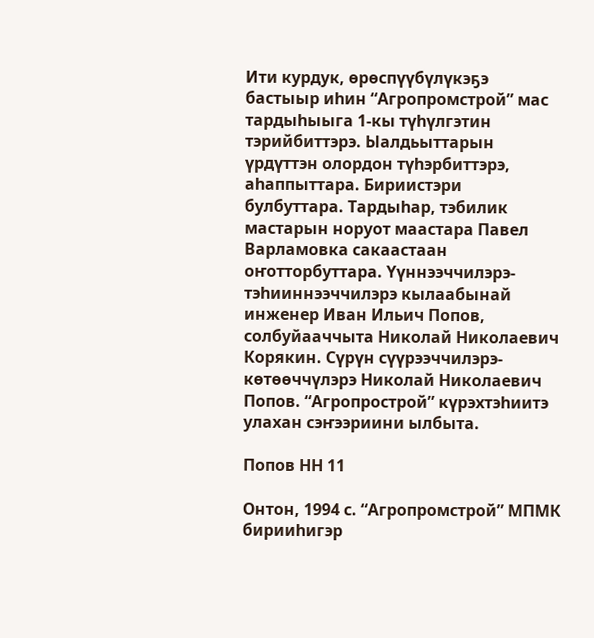Ити курдук, өрөспүүбүлүкэҕэ бастыыр иһин “Агропромстрой” мас тардыһыыга 1-кы түһүлгэтин тэрийбиттэрэ. Ыалдьыттарын үрдүттэн олордон түһэрбиттэрэ, аһаппыттара. Бириистэри булбуттара. Тардыһар, тэбилик мастарын норуот маастара Павел Варламовка сакаастаан оҥотторбуттара. Үүннээччилэрэ-тэһииннээччилэрэ кылаабынай инженер Иван Ильич Попов, солбуйааччыта Николай Николаевич Корякин. Сүрүн сүүрээччилэрэ-көтөөччүлэрэ Николай Николаевич Попов. “Агропрострой” күрэхтэһиитэ улахан сэҥээриини ылбыта.

Попов НН 11

Онтон, 1994 с. “Агропромстрой” МПМК бирииһигэр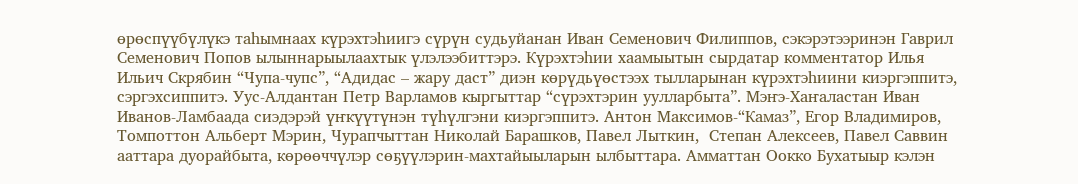өрөспүүбүлүкэ таһымнаах күрэхтэһиигэ сүрүн судьуйанан Иван Семенович Филиппов, сэкэрэтээринэн Гаврил Семенович Попов ылыннарыылаахтык үлэлээбиттэрэ. Күрэхтэһии хаамыытын сырдатар комментатор Илья Ильич Скрябин “Чупа-чупс”, “Адидас – жару даст” диэн көрүдьүөстээх тылларынан күрэхтэһиини киэргэппитэ, сэргэхсиппитэ. Уус-Алдантан Петр Варламов кыргыттар “сүрэхтэрин уулларбыта”. Мэҥэ-Хаҥаластан Иван Иванов-Ламбаада сиэдэрэй үҥкүүтүнэн түһүлгэни киэргэппитэ. Антон Максимов-“Камаз”, Егор Владимиров, Томпоттон Альберт Мэрин, Чурапчыттан Николай Барашков, Павел Лыткин,  Степан Алексеев, Павел Саввин ааттара дуорайбыта, көрөөччүлэр сөҕүүлэрин-махтайыыларын ылбыттара. Амматтан Оокко Бухатыыр кэлэн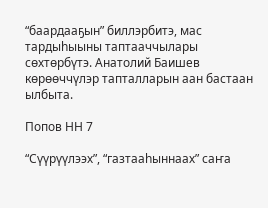“баардааҕын” биллэрбитэ, мас тардыһыыны таптааччылары сөхтөрбүтэ. Анатолий Баишев көрөөччүлэр тапталларын аан бастаан ылбыта.

Попов НН 7

“Сүүрүүлээх”, “газтааһыннаах” саҥа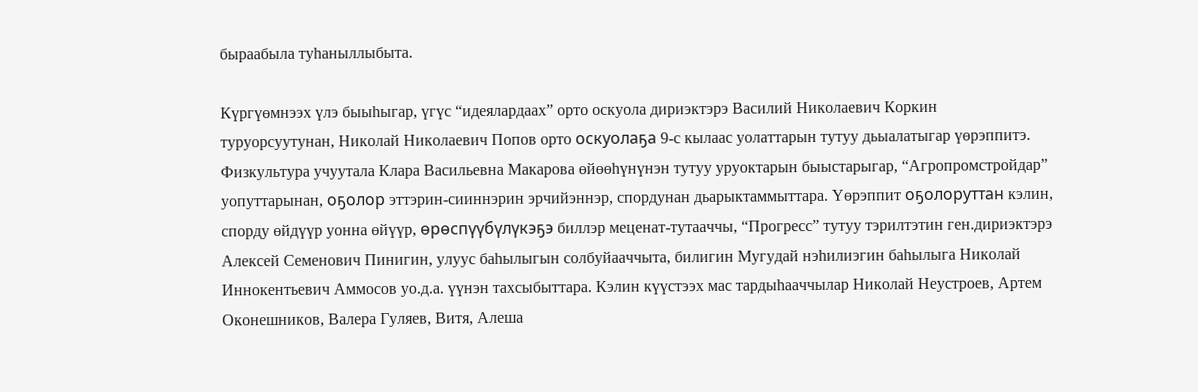быраабыла туһаныллыбыта.

Күргүөмнээх үлэ быыһыгар, үгүс “идеялардаах” орто оскуола дириэктэрэ Василий Николаевич Коркин туруорсуутунан, Николай Николаевич Попов орто оскуолаҕа 9-с кылаас уолаттарын тутуу дьыалатыгар үөрэппитэ. Физкультура учуутала Клара Васильевна Макарова өйөөһүнүнэн тутуу уруоктарын быыстарыгар, “Агропромстройдар” уопуттарынан, оҕолор эттэрин-сииннэрин эрчийэннэр, спордунан дьарыктаммыттара. Үөрэппит оҕолоруттан кэлин, спорду өйдүүр уонна өйүүр, өрөспүүбүлүкэҕэ биллэр меценат-тутааччы, “Прогресс” тутуу тэрилтэтин ген.дириэктэрэ Алексей Семенович Пинигин, улуус баһылыгын солбуйааччыта, билигин Мугудай нэһилиэгин баһылыга Николай Иннокентьевич Аммосов уо.д.а. үүнэн тахсыбыттара. Кэлин күүстээх мас тардыһааччылар Николай Неустроев, Артем Оконешников, Валера Гуляев, Витя, Алеша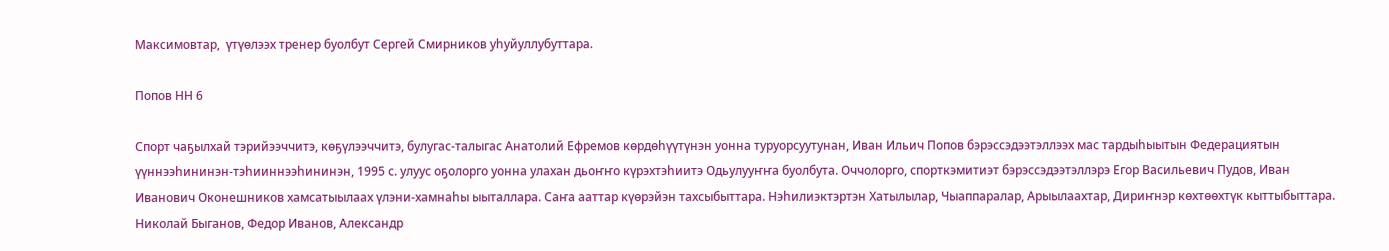Максимовтар,  үтүөлээх тренер буолбут Сергей Смирников уһуйуллубуттара.

Попов НН 6

Спорт чаҕылхай тэрийээччитэ, көҕүлээччитэ, булугас-талыгас Анатолий Ефремов көрдөһүүтүнэн уонна туруорсуутунан, Иван Ильич Попов бэрэссэдээтэллээх мас тардыһыытын Федерациятын үүннээһининэн-тэһииннээһининэн, 1995 с. улуус оҕолорго уонна улахан дьоҥҥо күрэхтэһиитэ Одьулууҥҥа буолбута. Оччолорго, спорткэмитиэт бэрэссэдээтэллэрэ Егор Васильевич Пудов, Иван Иванович Оконешников хамсатыылаах үлэни-хамнаһы ыыталлара. Саҥа ааттар күөрэйэн тахсыбыттара. Нэһилиэктэртэн Хатылылар, Чыаппаралар, Арыылаахтар, Дириҥнэр көхтөөхтүк кыттыбыттара. Николай Быганов, Федор Иванов, Александр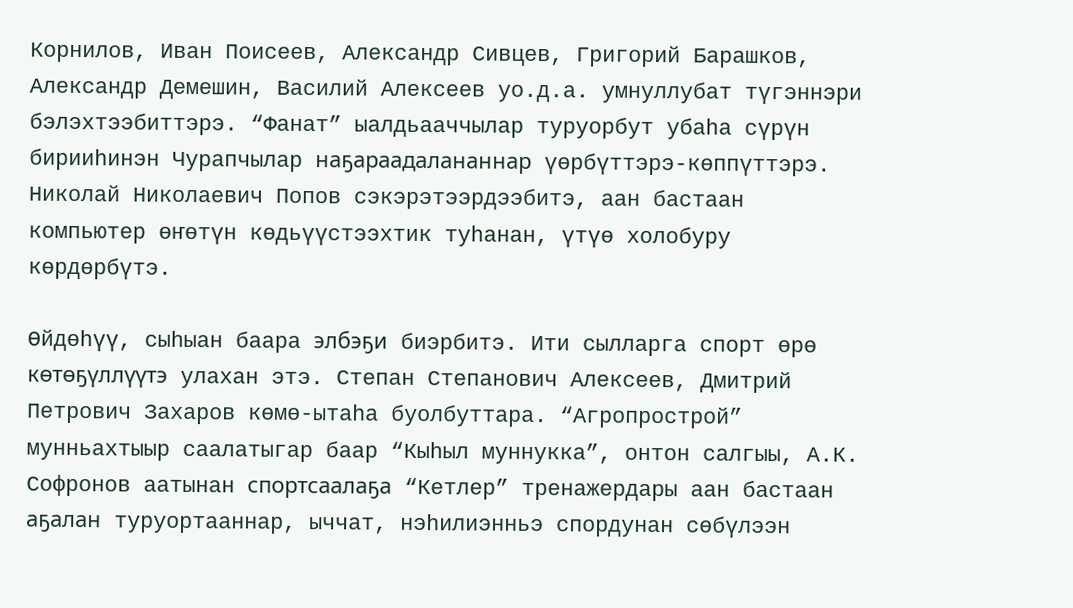Корнилов, Иван Поисеев, Александр Сивцев, Григорий Барашков, Александр Демешин, Василий Алексеев уо.д.а. умнуллубат түгэннэри бэлэхтээбиттэрэ. “Фанат” ыалдьааччылар туруорбут убаһа сүрүн бирииһинэн Чурапчылар наҕараадалананнар үөрбүттэрэ-көппүттэрэ. Николай Николаевич Попов сэкэрэтээрдээбитэ, аан бастаан компьютер өҥөтүн көдьүүстээхтик туһанан, үтүө холобуру көрдөрбүтэ.

Өйдөһүү, сыһыан баара элбэҕи биэрбитэ. Ити сылларга спорт өрө көтөҕүллүүтэ улахан этэ. Степан Степанович Алексеев, Дмитрий Петрович Захаров көмө-ытаһа буолбуттара. “Агропрострой” мунньахтыыр саалатыгар баар “Кыһыл муннукка”, онтон салгыы, А.К. Софронов аатынан спортсаалаҕа “Кетлер” тренажердары аан бастаан аҕалан туруортааннар, ыччат, нэһилиэнньэ спордунан сөбүлээн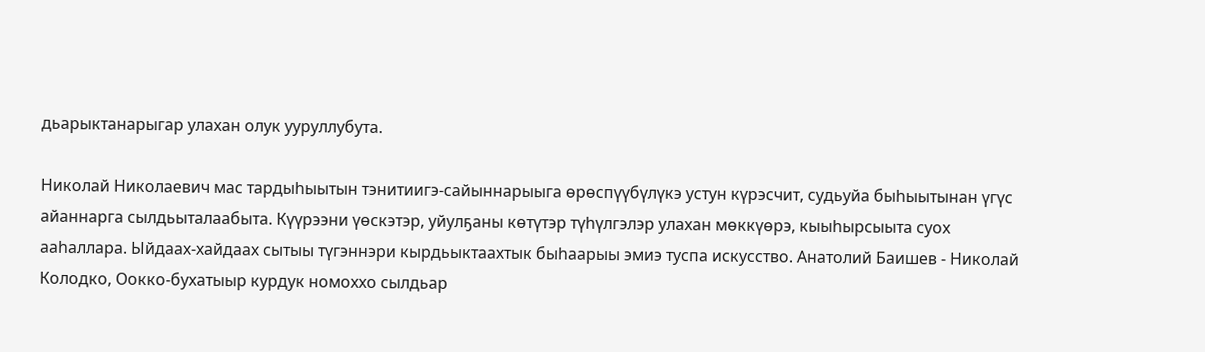дьарыктанарыгар улахан олук ууруллубута.

Николай Николаевич мас тардыһыытын тэнитиигэ-сайыннарыыга өрөспүүбүлүкэ устун күрэсчит, судьуйа быһыытынан үгүс айаннарга сылдьыталаабыта. Күүрээни үөскэтэр, уйулҕаны көтүтэр түһүлгэлэр улахан мөккүөрэ, кыыһырсыыта суох ааһаллара. Ыйдаах-хайдаах сытыы түгэннэри кырдьыктаахтык быһаарыы эмиэ туспа искусство. Анатолий Баишев - Николай Колодко, Оокко-бухатыыр курдук номоххо сылдьар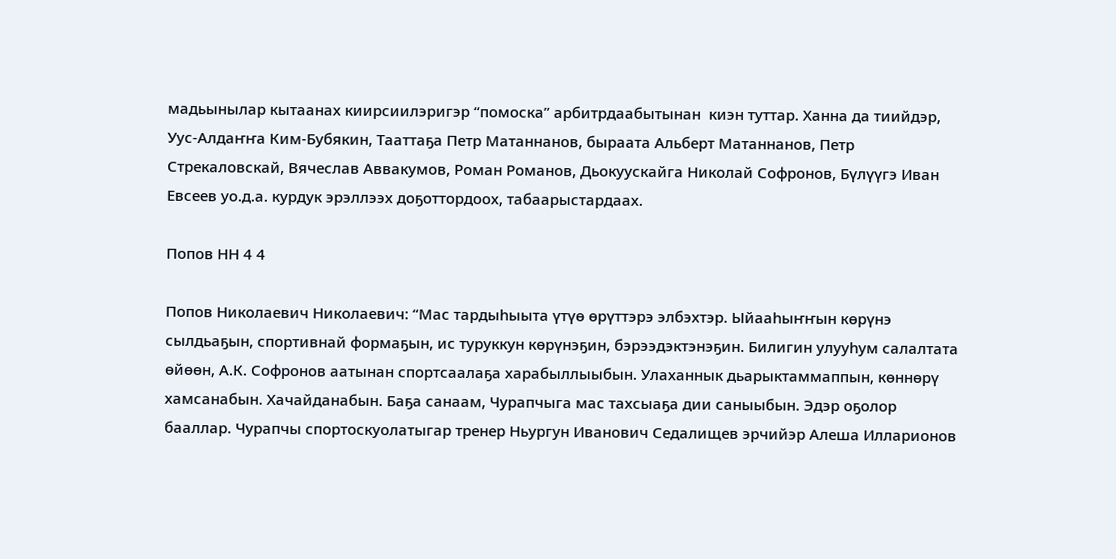мадьынылар кытаанах киирсиилэригэр “помоска” арбитрдаабытынан  киэн туттар. Ханна да тиийдэр, Уус-Алдаҥҥа Ким-Бубякин, Тааттаҕа Петр Матаннанов, быраата Альберт Матаннанов, Петр Стрекаловскай, Вячеслав Аввакумов, Роман Романов, Дьокуускайга Николай Софронов, Бүлүүгэ Иван Евсеев уо.д.а. курдук эрэллээх доҕоттордоох, табаарыстардаах.

Попов НН 4 4

Попов Николаевич Николаевич: “Мас тардыһыыта үтүө өрүттэрэ элбэхтэр. Ыйааһыҥҥын көрүнэ сылдьаҕын, спортивнай формаҕын, ис туруккун көрүнэҕин, бэрээдэктэнэҕин. Билигин улууһум салалтата өйөөн, А.К. Софронов аатынан спортсаалаҕа харабыллыыбын. Улаханнык дьарыктаммаппын, көннөрү хамсанабын. Хачайданабын. Баҕа санаам, Чурапчыга мас тахсыаҕа дии саныыбын. Эдэр оҕолор бааллар. Чурапчы спортоскуолатыгар тренер Ньургун Иванович Седалищев эрчийэр Алеша Илларионов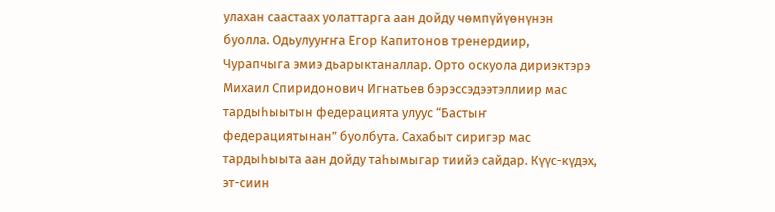улахан саастаах уолаттарга аан дойду чөмпүйүөнүнэн буолла. Одьулууҥҥа Егор Капитонов тренердиир, Чурапчыга эмиэ дьарыктаналлар. Орто оскуола дириэктэрэ Михаил Спиридонович Игнатьев бэрэссэдээтэллиир мас тардыһыытын федерацията улуус “Бастыҥ федерациятынан” буолбута. Сахабыт сиригэр мас тардыһыыта аан дойду таһымыгар тиийэ сайдар. Күүс-күдэх, эт-сиин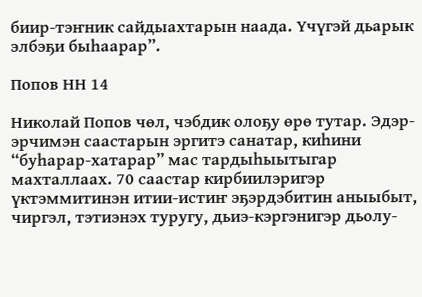биир-тэҥник сайдыахтарын наада. Үчүгэй дьарык элбэҕи быһаарар”.

Попов НН 14

Николай Попов чөл, чэбдик олоҕу өрө тутар. Эдэр-эрчимэн саастарын эргитэ санатар, киһини “буһарар-хатарар” мас тардыһыытыгар махталлаах. 70 саастар кирбиилэригэр үктэммитинэн итии-истиҥ эҕэрдэбитин аныыбыт, чиргэл, тэтиэнэх туругу, дьиэ-кэргэнигэр дьолу-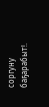соргуну  баҕарабыт!.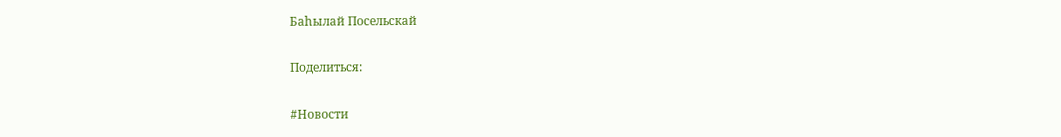Баһылай Посельскай

Поделиться:

#Новости